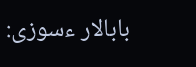بابالار ءسوزى: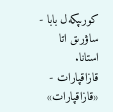كورىپكەل بابا - ساۋرىق اتا
استانا. قازاقپارات - «قازاقپارات»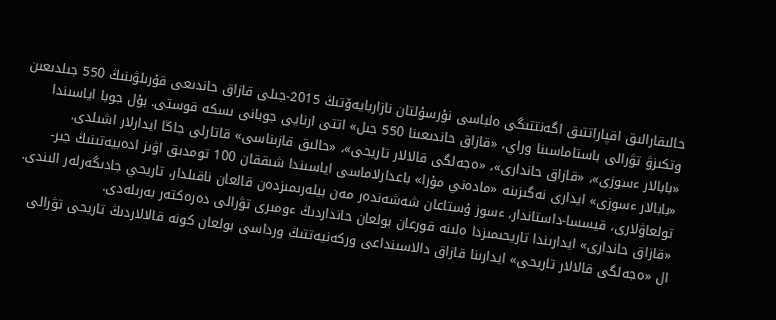حالىقارالىق اقپاراتتىق اگەنتتىگى ەلباسى نۇرسۇلتان نازاربايەۆتىڭ 2015-جىلى قازاق حاندىعى قۇرىلۋىنىڭ 550 جىلدىعىن وتكىزۋ تۋرالى باستاماسىنا وراي، «قازاق حاندىعىنا 550 جىل» اتتى ارنايى جوبانى ىسكە قوستى. بۇل جوبا اياسىندا «بابالار ءسوزى»، «قازاق حاندارى»، «ەجەلگى قالالار تاريحى»، «حالىق قازىناسى» قاتارلى جاڭا ايدارلار اشىلدى.
«بابالار ءسوزى» ايدارى نەگىزىنە «مادەني مۇرا» باعدارلاماسى اياسىندا شىققان 100 تومدىق اۋىز ادەبيەتىنىڭ جىر-تولعاۋلارى، قيسسا-داستاندار، ءسوز ۇستاعان شەشەندەر مەن بيلەرىمىزدەن قالعان ناقىلدار، تاريحي جادىگەرلەر الىندى. «قازاق حاندارى» ايدارىندا تاريحىمىزدا ەلىنە قورعان بولعان حانداردىڭ ءومىرى تۋرالى دەرەكتەر بەرىلەدى.
ال «ەجەلگى قالالار تاريحى» ايدارىنا قازاق دالاسىنداعى وركەنيەتتىڭ ورداسى بولعان كونە قالالاردىڭ تاريحى تۋرالى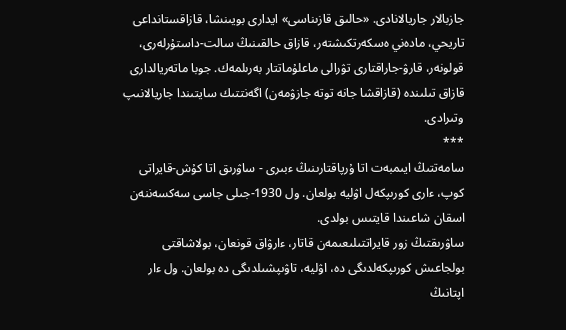جازبالار جاريالانادى. «حالىق قازىناسى» ايدارى بويىنشا، قازاقستانداعى تاريحي، مادەني ەسكەرتكىشتەر، قازاق حالقىنىڭ سالت-داستۇرلەرى، قولونەر، قارۋ-جاراقتارى تۋرالى ماعلۇماتتار بەرىلمەك. جوبا ماتەريالدارى قازاق تىلىندە (قازاقشا جانە توتە جازۋمەن) اگەنتتىك سايتىندا جاريالانىپ وتىرادى.
***
سامەتتىڭ ايىمبەت اتا ۇرپاقتارىنىڭ ءبىرى - ساۋرىق اتا كۇش-قايراتى كوپ، ءارى كورىپكەل اۋليە بولعان. ول 1930-جىلى جاسى سەكسەننەن اسقان شاعىندا قايتىس بولدى.
ساۋرىقتىڭ زور قايراتتىلىعىمەن قاتار، ءارۋاق قونعان، بولاشاقتى بولجاعىش كورىپكەلدىگى دە، اۋليە، تاۋىپشىلدىگى دە بولعان. ول ءار اپتانىڭ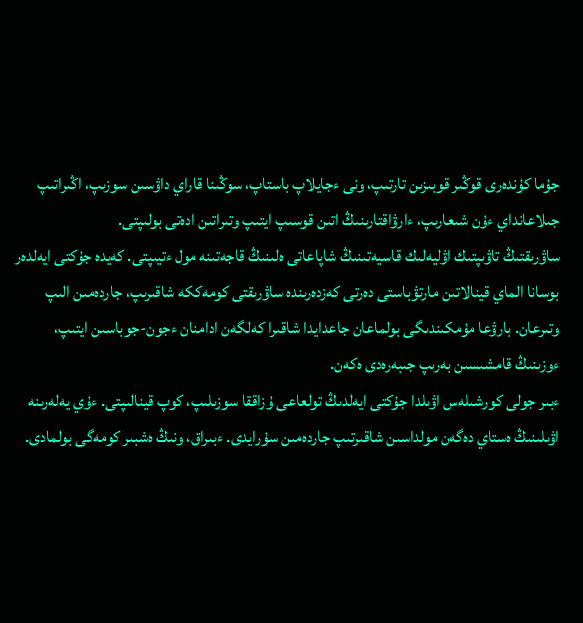جۇما كۇندەرى قوڭىر قوبىزىن تارتىپ، ونى ءجايلاپ باستاپ، سوڭىنا قاراي داۋسىن سوزىپ، اڭىراتىپ جىلاعانداي ءۇن شىعارىپ، ءارۋاقتارىنىڭ اتىن قوسىپ ايتىپ وتىراتىن ادەتى بولىپتى.
ساۋرىقتىڭ تاۋىپتىك اۋليەلىك قاسيەتىنىڭ شاپاعاتى ەلىنىڭ قاجەتىنە مول ءتيىپتى. كەيدە جۇكتى ايەلدەر بوسانا الماي قينالاتىن مارتۋباستى دەرتى كەزدەرىندە ساۋرىقتى كومەككە شاقىرىپ، جاردەمىن الىپ وتىرعان. بارۋعا مۇمكىندىگى بولماعان جاعدايدا شاقىرا كەلگەن ادامنان ءجون-جوباسىن ايتىپ، ءوزىنىڭ قامشىسىن بەرىپ جىبەرەدى ەكەن.
ءبىر جولى كورشىلەس اۋىلدا جۇكتى ايەلدىڭ تولعاعى ۇزاققا سوزىلىپ، كوپ قينالىپتى. ءۇي يەلەرىنە اۋىلىنىڭ ەستاي دەگەن مولداسىن شاقىرتىپ جاردەمىن سۇرايدى. ءبىراق، ونىڭ ەشبىر كومەگى بولمادى.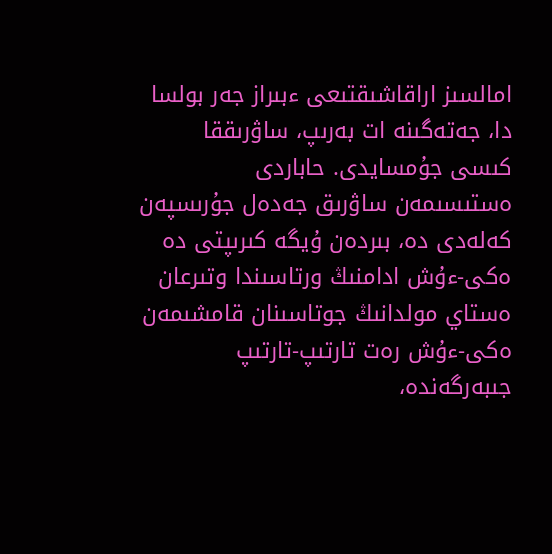امالسىز اراقاشىقتىعى ءبىراز جەر بولسا دا، جەتەگىنە ات بەرىپ، ساۋرىققا كىسى جۇمسايدى. حاباردى ەستىسىمەن ساۋرىق جەدەل جۇرىسپەن كەلەدى دە، بىردەن ۇيگە كىرىپتى دە ەكى-ءۇش ادامنىڭ ورتاسىندا وتىرعان ەستاي مولدانىڭ جوتاسىنان قامشىمەن ەكى-ءۇش رەت تارتىپ-تارتىپ جىبەرگەندە،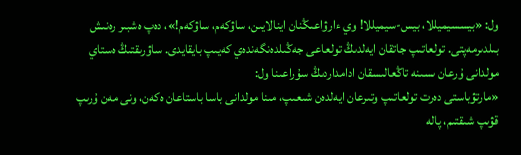ول: «بيسسيميللا، بيس-سيميللا! وي ءارۋاعىڭنان اينالايىن، ساۋكەم، ساۋكەم!»، دەپ ەشبىر رەنىش بىلدىرمەپتى. تولعاتىپ جاتقان ايەلدىڭ تولعاعى جەڭىلدەنگەندەي كەيىپ بايقايدى. ساۋرىقتىڭ ەستاي مولدانى ۇرعان ىسىنە تاڭعالىسقان ادامداردىڭ سۇراعىنا ول:
«مارتۋباستى دەرت تولعاتىپ وتىرعان ايەلدەن شىعىپ، مىنا مولدانى باسا باستاعان ەكەن، ونى مەن ۇرىپ قۋىپ شىقتىم، پالە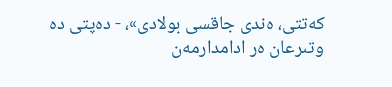كەتتى، ەندى جاقسى بولادى»، - دەپتى دە وتىرعان ەر ادامدارمەن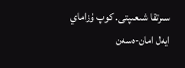سىرتقا شىعىپتى. كوپ ۇزاماي ايەل امان-ەسەن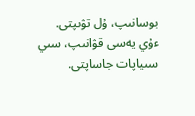بوسانىپ، ۇل تۋىپتى.
ءۇي يەسى قۋانىپ، سىي سىياپات جاساپتى.